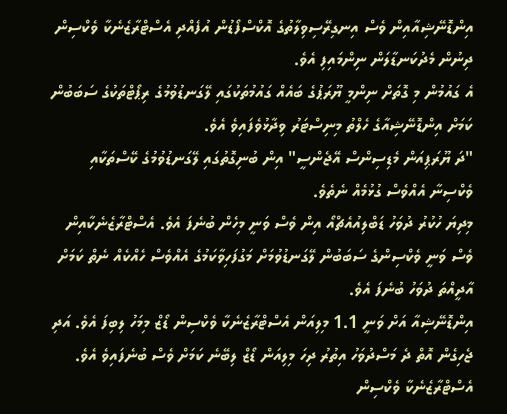އިންޑޮނޭޝިއާއިން ވެސް އިނގިރޭސިވިލާތުގެ އޮކްސްފޯޑުން އުފެއްދި އެސްޓްރާޒެނެކާ ވެކްސިން ދިނުން މެދުކަނޑާލަން ނިންމައިފި އެވެ.
އެ ގައުމުން މި ގޮތަށް ނިންމީ ޔޫރަޕުގެ ބައެއް ގައުމުތަކުގައި ލޭގަނޑުވުމުގެ ރިޕޯޓްތަކުގެ ސަބަބުން ކަމަށް އިންޑޮނޭޝިއާގެ ހެލްތު މިނިސްޓަރު ވިދާޅުވެފައިވެ އެވެ.
"ދަ ޔޫރަޕިއަން މެޑިސިންސް އޭޖެންސީ" އިން ބުނިގޮތުގައި ލޭގަނޑުވުމުގެ ކޭސްތަކާއި ވެކްސިނާ އެއްވެސް ގުޅުމެއް ނެތެވެ.
މިދިޔަ ހުކުރު ދުވަހު ޑަބްލިއުއެޗްއޯ އިން ވެސް ވަނީ މިހެން ބުނެފަ އެވެ. އެސްޓްރާޒެނެކާއިން ވެސް ވަނީ ވެކްސިންގެ ސަބަބުން ލޭގަނޑުވުމަށް މަގުފަހިވާކަމުގެ އެއްވެސް ހެއްކެއް ނެތް ކަމަށް އާދީއްތަ ދުވަހު ބުނެފަ އެވެ.
އިންޑޮނޭޝިއާ އަށް ވަނީ 1.1 މިލިއަން އެސްޓްރާޒެނެކާ ވެކްސިން ޑޯޒް މިމަހު ލިބިފަ އެވެ. އަދި ޖެހިގެން އޮތް ދެ މަސްދުވަހު އިތުރު ދިހަ މިލިއަން ޑޯޒް ލިބޭނެ ކަމަށް ވެސް ބުނެފައިވެ އެވެ.
އެސްޓްރާޒެނެކާ ވެކްސިން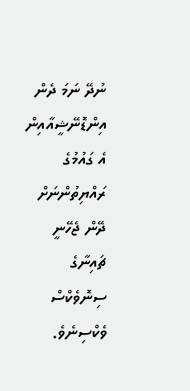ނުދޭ ނަމަ ދެން އިންޑޮނޭޝީއާއިން އެ ގައުމުގެ ރައްޔިތުންނަށް ދޭން ޖެހޭނީ ޗައިނާގެ ސިނޮވެކްސް ވެކްސިނެވެ.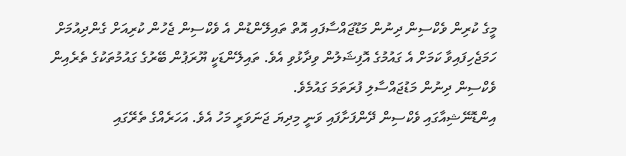މީގެ ކުރިން ވެކްސިން ދިނުން މަޑޫޖައްސާފައި އޮތް ތައިލޭންޑުން އެ ވެކްސިން ޖެހުން ކުރިއަށް ގެންދިއުމަށް ހަމަޖެހިފައިވާ ކަމަށް އެ ގައުމުގެ އޮފިޝަލުން ވިދާޅުވި އެވެ. ތައިލޭންޑަކީ ޔޫރަޕުން ބޭރުގެ ގައުމުތަކުގެ ތެރެއިން ވެކްސިން ދިނުން މަޑުޖައްސާލި ފުރަތަމަ ގައުމެވެ.
އިންޑޮނޭޝިއާގައި ވެކްސިން ދޭންފަށާފައި ވަނީ މިދިޔަ ޖަނަވަރީ މަހު އެވެ. އަހަރެއްގެ ތެރޭގައި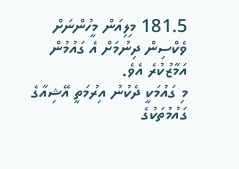181.5 މިލިއަން މީހުންނަށް ވެކްސިން ދިނުމަށް އެ ގައުމުން އަމާޒުކުރެ އެވެ.
މި ގައުމަކީ ދެކުނު އިރުމަތީ އޭޝިއާގެ ގައުމުތަކުގެ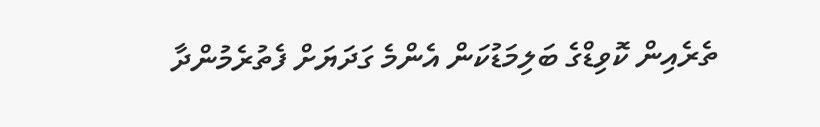ތެރެއިން ކޮވިޑްގެ ބަލިމަޑުކަން އެންމެ ގަދަޔަށް ފެތުރެމުންދާ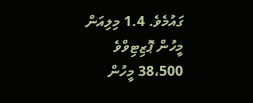ގައުމެވެ. 1.4 މިލިއަން މީހުން ޕޮޒިޓިވްވެ 38،500 މީހުން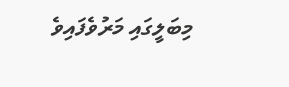މިބަލީގައި މަރުވެފައިވެ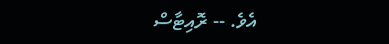އެވެ. -- ރޮއިޓާސް